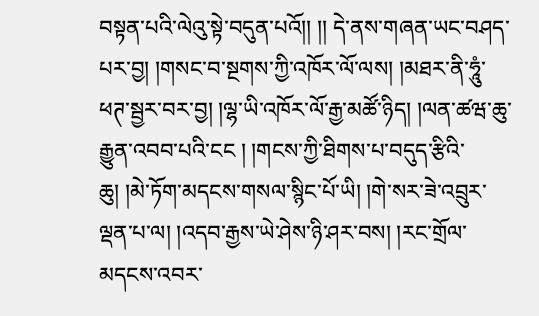བསྟན་པའི་ལེའུ་སྟེ་བདུན་པའོ།། །། དེ་ནས་གཞན་ཡང་བཤད་པར་བྱ། །གསང་བ་སྔགས་ཀྱི་འཁོར་ལོ་ལས། །མཐར་ནི་ཧཱུཾ་ཕཊ་སྦྱར་བར་བྱ། །ལྷ་ཡི་འཁོར་ལོ་རྒྱ་མཚོ་ཉིད། །ལན་ཚཝ་ཆུ་རྒྱུན་འབབ་པའི་ངང ། །གངས་ཀྱི་ཐིགས་པ་བདུད་རྩིའི་ཆུ། །མེ་ཏོག་མདངས་གསལ་སྙིང་པོ་ཡི། །གེ་སར་ཟེ་འབྲུར་ལྡན་པ་ལ། །འདབ་རྒྱས་ཡེ་ཤེས་ཉི་ཤར་བས། །རང་གྲོལ་མདངས་འབར་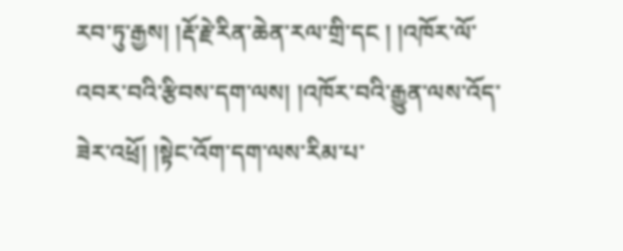རབ་ཏུ་རྒྱས། །རྡོ་རྗེ་རིན་ཆེན་རལ་གྲི་དང ། །འཁོར་ལོ་འབར་བའི་རྩིབས་དག་ལས། །འཁོར་བའི་རྒྱུན་ལས་འོད་ཟེར་འཕྲོ། །སྟེང་འོག་དག་ལས་རིམ་པ་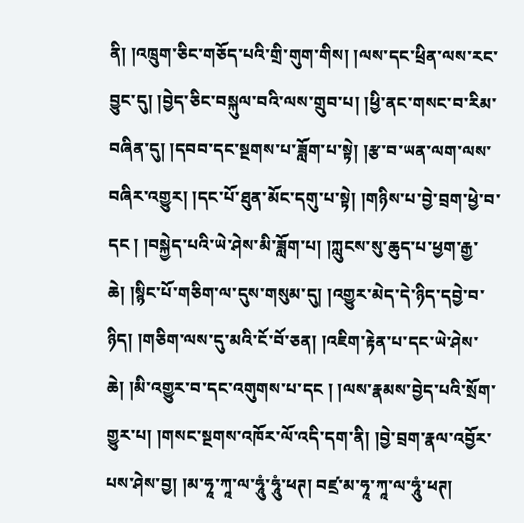ནི། །འཁྲུག་ཅིང་གཅོད་པའི་གྲི་གུག་གིས། །ལས་དང་ཕྲིན་ལས་རང་བྱུང་དུ། །བྱེད་ཅིང་བསྐུལ་བའི་ལས་གྲུབ་པ། །ཕྱི་ནང་གསང་བ་རིམ་བཞིན་དུ། །དབབ་དང་སྔགས་པ་ཟློག་པ་སྟེ། །རྩ་བ་ཡན་ལག་ལས་བཞིར་འགྱུར། །དང་པོ་ཐུན་མོང་དགུ་པ་སྟེ། །གཉིས་པ་བྱེ་བྲག་ཕྱེ་བ་དང ། །བསྐྱེད་པའི་ཡེ་ཤེས་མི་ཟློག་པ། །ཀླུངས་སུ་ཆུད་པ་ཕྱག་རྒྱ་ཆེ། །སྙིང་པོ་གཅིག་ལ་དུས་གསུམ་དུ། །འགྱུར་མེད་དེ་ཉིད་དབྱེ་བ་ཉིད། །གཅིག་ལས་དུ་མའི་ངོ་བོ་ཅན། །འཇིག་རྟེན་པ་དང་ཡེ་ཤེས་ཆེ། །མི་འགྱུར་བ་དང་འགུགས་པ་དང ། །ལས་རྣམས་བྱེད་པའི་སྲོག་གྱུར་པ། །གསང་སྔགས་འཁོར་ལོ་འདི་དག་ནི། །བྱེ་བྲག་རྣལ་འབྱོར་པས་ཤེས་བྱ། །མ་ཧཱ་ཀཱ་ལ་ཧཱུཾ་ཧཱུཾ་ཕཊ། བཛྲ་མ་ཧཱ་ཀཱ་ལ་ཧཱུཾ་ཕཊ།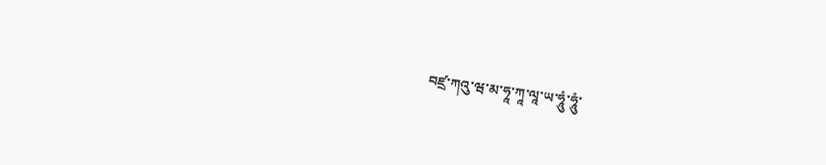བཛྲ་ཀའུ་ཝ་མ་ཧཱ་ཀཱ་ལཱ་ཡ་ཧཱུཾ་ཧཱུཾ་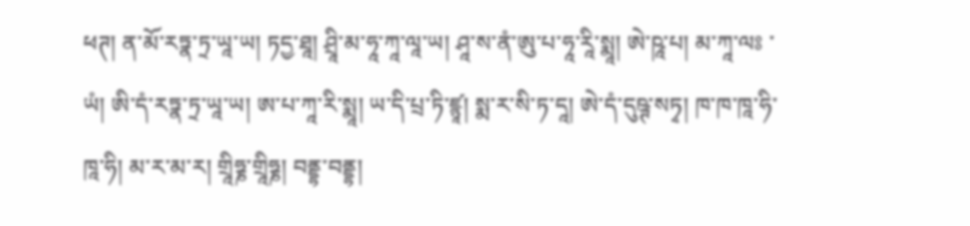ཕཊ། ན་མོ་རཏྣ་ཏྲ་ཡཱ་ཡ། ཏདྱ་ཐཱ། ཤྲཱི་མ་ཧཱ་ཀཱ་ལཱ་ཡ། ཤཱ་ས་ནཾ་ཨུ་པ་ཧཱ་རཱི་སྨཱ། ཨེ་ཥཱ་པ། མ་ཀཱ་ལཿ ་ཡཾ། ཨི་དཾ་རཏྣ་ཏྲ་ཡཱ་ཡ། ཨ་པ་ཀཱ་རི་སྨཱ། ཡ་དི་པྲ་ཏི་ཛྙཱ། སྨ་ར་སི་ཏ་དཱ། ཨེ་དཾ་དུཥྚ་སཏྭ། ཁ་ཁ་ཁཱ་ཧི་ཁཱ་ཧི། མ་ར་མ་ར། གྲཱིཧྞ་གྲཱིཧྞ། བནྡྷ་བནྡྷ།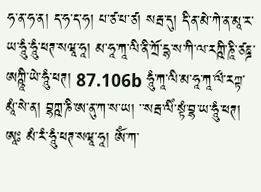ཧ་ན་ཧ་ན། ད་ཧ་ད་ཧ། པ་ཙ་པ་ཙ། སརྦ་དུ། དི་ན་མེ་ཀེ་ན་མཱ་ར་ཡ་ཧཱུཾ་ཧཱུཾ་ཕཊ་སཝཱ་ཧཱ། མ་ཧཱ་ཀཱ་ལི་ནི་ཀྲོ་དྷ་ས་ཀི་ལ་རཀྵི་ཎཱི་ཙཎྜ་ཨཀྵཱི་ཡེ་ཧཱུཾ་ཕཊ། 87.106b ཧཱུཾ་ཀཱ་ལི་མ་ཧཱ་ཀཱ་ལྀ་རཀྟ་མཱཾ་སེ་ན། བྷཀྵ་ཎི་ཨ་ནུ་ཀ་ས་ཡ། ་་སརྦ་ལིཾ་སྟཾ་བྷ་ཡ་ཧཱུཾ་ཕཊ། ཨཱཿ མཾ་རཾ་ཧཱུཾ་ཕཊ་སཝཱ་ཧཱ། ཨོཾ་ཀ་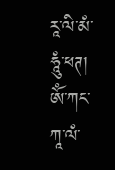རཱ་ལི་མཾ་ཧཱུཾ་ཕཊ། ཨོཾ་ཀང་ཀཱ་ལཾ་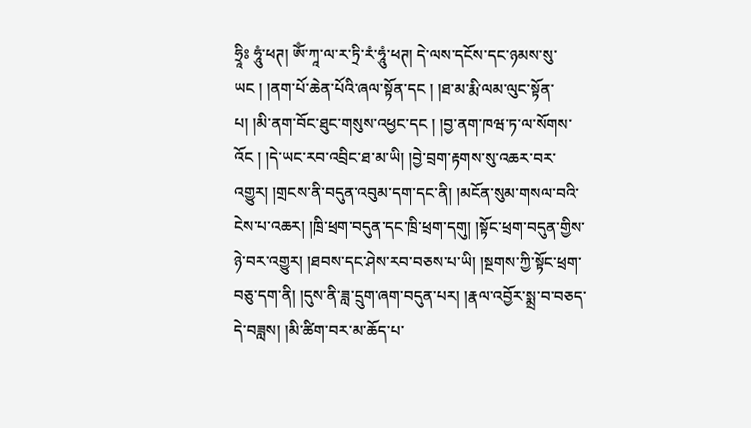ཧྲཱིཿ ཧཱུཾ་ཕཊ། ཨོཾ་ཀཱ་ལ་ར་ཏྲི་རཾ་ཧཱུཾ་ཕཊ། དེ་ལས་དངོས་དང་ཉམས་སུ་ཡང ། །ནག་པོ་ཆེན་པོའི་ཞལ་སྟོན་དང ། །ཐ་མ་རྨི་ལམ་ལུང་སྟོན་པ། །མི་ནག་བོང་ཐུང་གསུས་འཕྱང་དང ། །བྱ་ནག་ཁཝ་ཏ་ལ་སོགས་འོང ། །དེ་ཡང་རབ་འབྲིང་ཐ་མ་ཡི། །བྱེ་བྲག་རྟགས་སུ་འཆར་བར་འགྱུར། །གྲངས་ནི་བདུན་འབུམ་དག་དང་ནི། །མངོན་སུམ་གསལ་བའི་ངེས་པ་འཆར། །ཁྲི་ཕྲག་བདུན་དང་ཁྲི་ཕྲག་དགུ། །སྟོང་ཕྲག་བདུན་གྱིས་ཉེ་བར་འགྱུར། །ཐབས་དང་ཤེས་རབ་བཅས་པ་ཡི། །སྔགས་ཀྱི་སྟོང་ཕྲག་བཅུ་དག་ནི། །དུས་ནི་ཟླ་དྲུག་ཞག་བདུན་པར། །རྣལ་འབྱོར་སྨྲ་བ་བཅད་དེ་བཟླས། །མི་ཚིག་བར་མ་ཆོད་པ་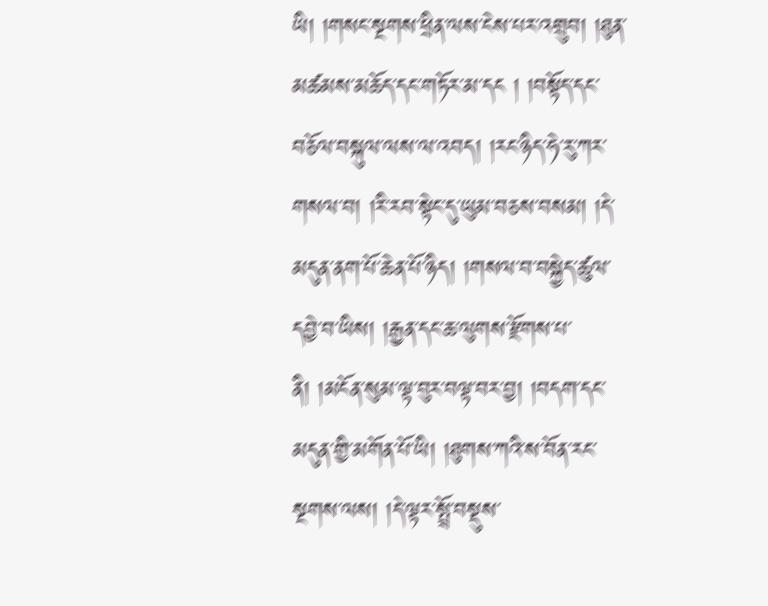ཡི། །གསང་སྔགས་ཕྲིན་ལས་ངེས་པར་འགྲུབ། །ཐུན་མཚམས་མཆོད་དང་གཏོར་མ་དང ། །བསྟོད་དང་བཅོལ་བསྐུལ་ལས་ལ་འབད། །རང་ཉིད་ཧེ་རུ་ཀར་གསལ་བ། །རི་རབ་སྟེང་དུ་ཡུམ་བཅས་བསམ། །དེ་མདུན་ནག་པོ་ཆེན་པོ་ཉིད། །གསལ་བ་བསྐྱེད་ཚུལ་དབྱེ་བ་ཡིས། །རྒྱན་དང་ཆ་ལུགས་རྫོགས་པ་ནི། །མངོན་སུམ་ལྟ་བུར་བལྟ་བར་བྱ། །བདག་དང་མདུན་གྱི་མགོན་པོ་ཡི། །ཐུགས་ཀའི་ས་བོན་རང་སྔགས་ལས། །དེ་ལྟར་སྤྲོ་བསྡུས་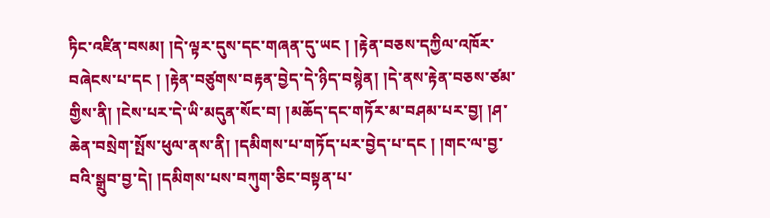ཏིང་འཛིན་བསམ། །དེ་ལྟར་དུས་དང་གཞན་དུ་ཡང ། །རྟེན་བཅས་དཀྱིལ་འཁོར་བཞེངས་པ་དང ། །རྟེན་བཙུགས་བརྟན་བྱེད་དེ་ཉིད་བསྙེན། །དེ་ནས་རྟེན་བཅས་ཙམ་གྱིས་ནི། །ངེས་པར་དེ་ཡི་མདུན་སོང་བ། །མཆོད་དང་གཏོར་མ་བཤམ་པར་བྱ། །ཤ་ཆེན་བསྲེག་སྤོས་ཕུལ་ནས་ནི། །དམིགས་པ་གཏོད་པར་བྱེད་པ་དང ། །གང་ལ་བྱ་བའི་སྒྲུབ་བྱ་དེ། །དམིགས་པས་བཀུག་ཅིང་བསྟན་པ་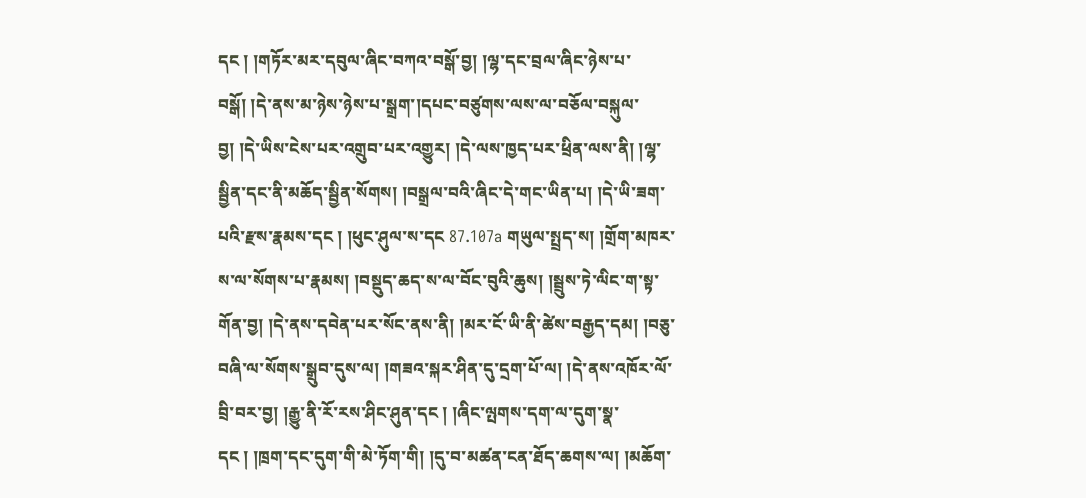དང ། །གཏོར་མར་དབུལ་ཞིང་བཀའ་བསྒོ་བྱ། །ལྷ་དང་བྲལ་ཞིང་ཉེས་པ་བསྒོ། །དེ་ནས་མ་ཉེས་ཉེས་པ་སྒྲག་།དཔང་བཙུགས་ལས་ལ་བཅོལ་བསྐུལ་བྱ། །དེ་ཡིས་ངེས་པར་འགྲུབ་པར་འགྱུར། །དེ་ལས་ཁྱད་པར་ཕྲིན་ལས་ནི། །ལྷ་སྦྱིན་དང་ནི་མཆོད་སྦྱིན་སོགས། །བསྒྲལ་བའི་ཞིང་དེ་གང་ཡིན་པ། །དེ་ཡི་ཟག་པའི་རྫས་རྣམས་དང ། །ཕུང་ཤུལ་ས་དང 87.107a གཡུལ་སྤྲད་ས། །གྲོག་མཁར་ས་ལ་སོགས་པ་རྣམས། །བསྡུད་ཆད་ས་ལ་བོང་བུའི་ཆུས། །སྦྲུས་ཏེ་ལིང་ག་སྟ་གོན་བྱ། །དེ་ནས་དབེན་པར་སོང་ནས་ནི། །མར་ངོ་ཡི་ནི་ཚེས་བརྒྱད་དམ། །བཅུ་བཞི་ལ་སོགས་སྒྲུབ་དུས་ལ། །གཟའ་སྐར་ཤིན་དུ་དྲག་པོ་ལ། །དེ་ནས་འཁོར་ལོ་བྲི་བར་བྱ། །རྒྱུ་ནི་རོ་རས་ཤིང་ཤུན་དང ། །ཞིང་ལྤགས་དག་ལ་དུག་སྣ་དང ། །ཁྲག་དང་དུག་གི་མེ་ཏོག་གི། །དུ་བ་མཚན་ངན་ཐོད་ཆགས་ལ། །མཆོག་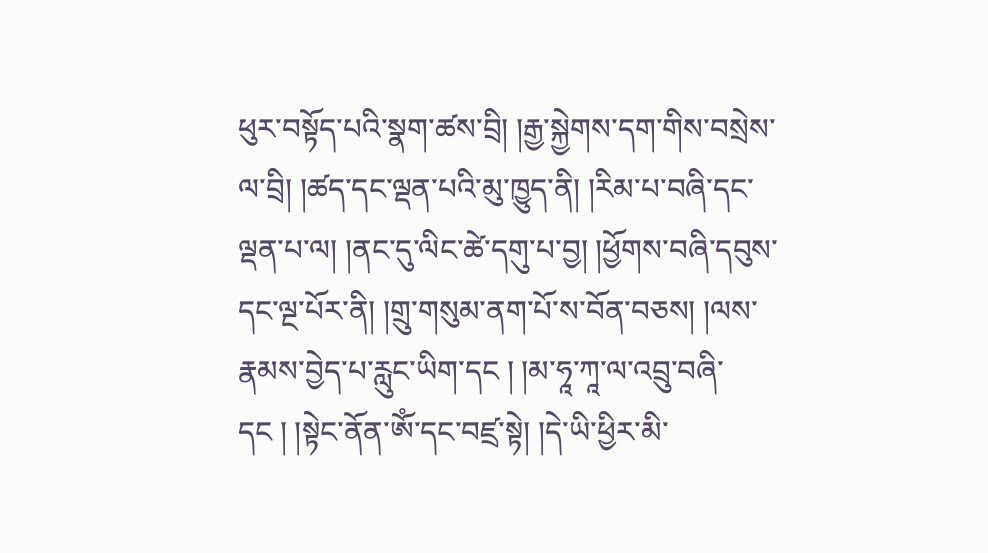ཕུར་བསྟོད་པའི་སྣག་ཚས་བྲི། །རྒྱ་སྐྱེགས་དག་གིས་བསྲེས་ལ་བྲི། །ཚད་དང་ལྡན་པའི་མུ་ཁྱུད་ནི། །རིམ་པ་བཞི་དང་ལྡན་པ་ལ། །ནང་དུ་ལིང་ཚེ་དགུ་པ་བྱ། །ཕྱོགས་བཞི་དབུས་དང་ལྔ་པོར་ནི། །གྲུ་གསུམ་ནག་པོ་ས་བོན་བཅས། །ལས་རྣམས་བྱེད་པ་རླུང་ཡིག་དང ། །མ་ཧཱ་ཀཱ་ལ་འབྲུ་བཞི་དང ། །སྟེང་ནོན་ཨོཾ་དང་བཛྲ་སྟེ། །དེ་ཡི་ཕྱིར་མི་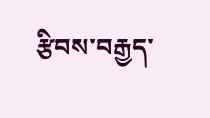རྩིབས་བརྒྱད་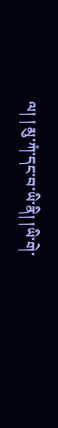ལ། ། མུ་ཀཾ་དང་བ་ཡི་ནི། །ཡི་གེ་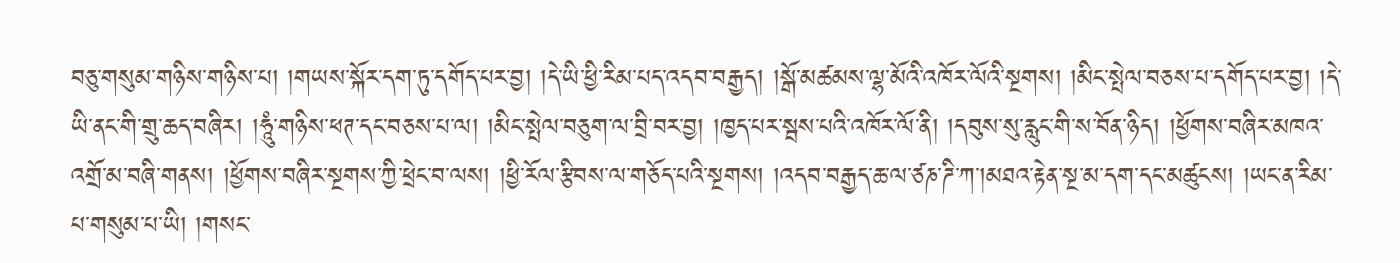བཅུ་གསུམ་གཉིས་གཉིས་པ། །གཡས་སྐོར་དག་ཏུ་དགོད་པར་བྱ། །དེ་ཡི་ཕྱི་རིམ་པད་འདབ་བརྒྱད། །སྒོ་མཚམས་ལྷ་མོའི་འཁོར་ལོའི་སྔགས། །མིང་སྤེལ་བཅས་པ་དགོད་པར་བྱ། །དེ་ཡི་ནང་གི་གྲུ་ཆད་བཞིར། །ཧཱུཾ་གཉིས་ཕཊ་དང་བཅས་པ་ལ། །མིང་སྤེལ་བཅུག་ལ་བྲི་བར་བྱ། །ཁྱད་པར་སྦས་པའི་འཁོར་ལོ་ནི། །དབུས་སུ་རླུང་གི་ས་བོན་ཉིད། །ཕྱོགས་བཞིར་མཁའ་འགྲོ་མ་བཞི་གནས། །ཕྱོགས་བཞིར་སྔགས་ཀྱི་ཕྲེང་བ་ལས། །ཕྱི་རོལ་རྩིབས་ལ་གཅོད་པའི་སྔགས། །འདབ་བརྒྱད་ཆ་ལ་ཙཎ་ཌི་ཀ་།མཐའ་རྟེན་སྔ་མ་དག་དང་མཚུངས། །ཡང་ན་རིམ་པ་གསུམ་པ་ཡི། །གསང་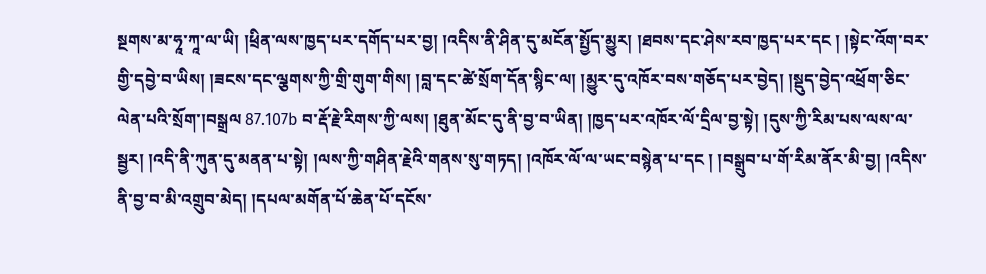སྔགས་མ་ཧཱ་ཀཱ་ལ་ཡི། །ཕྲིན་ལས་ཁྱད་པར་དགོད་པར་བྱ། །འདིས་ནི་ཤིན་དུ་མངོན་སྤྱོད་མྱུར། །ཐབས་དང་ཤེས་རབ་ཁྱད་པར་དང ། །སྟེང་འོག་བར་གྱི་དབྱེ་བ་ཡིས། །ཟངས་དང་ལྕགས་ཀྱི་གྲི་གུག་གིས། །བླ་དང་ཚེ་སྲོག་དོན་སྙིང་ལ། །མྱུར་དུ་འཁོར་བས་གཅོད་པར་བྱེད། །སྡུད་བྱེད་འཕྲོག་ཅིང་ལེན་པའི་སྲོག་།བསྒྲལ 87.107b བ་རྡོ་རྗེ་རིགས་ཀྱི་ལས། །ཐུན་མོང་དུ་ནི་བྱ་བ་ཡིན། །ཁྱད་པར་འཁོར་ལོ་དྲིལ་བྱ་སྟེ། །དུས་ཀྱི་རིམ་པས་ལས་ལ་སྦྱར། །འདི་ནི་ཀུན་དུ་མནན་པ་སྟེ། །ལས་ཀྱི་གཤིན་རྗེའི་གནས་སུ་གཏད། །འཁོར་ལོ་ལ་ཡང་བསྙེན་པ་དང ། །བསྒྲུབ་པ་གོ་རིམ་ནོར་མི་བྱ། །འདིས་ནི་བྱ་བ་མི་འགྲུབ་མེད། །དཔལ་མགོན་པོ་ཆེན་པོ་དངོས་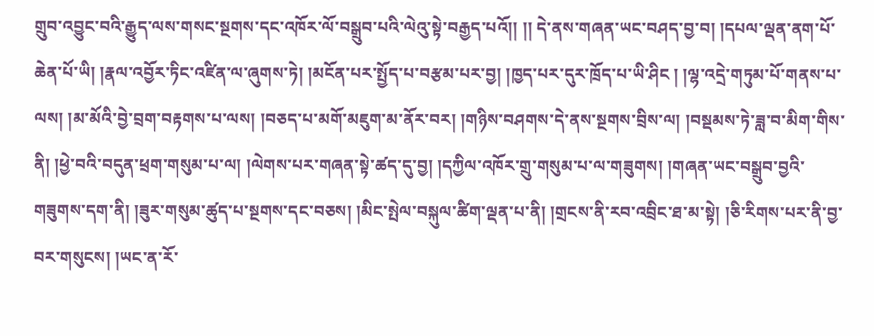གྲུབ་འབྱུང་བའི་རྒྱུད་ལས་གསང་སྔགས་དང་འཁོར་ལོ་བསྒྲུབ་པའི་ལེའུ་སྟེ་བརྒྱད་པའོ།། །། དེ་ནས་གཞན་ཡང་བཤད་བྱ་བ། །དཔལ་ལྡན་ནག་པོ་ཆེན་པོ་ཡི། །རྣལ་འབྱོར་ཏིང་འཛིན་ལ་ཞུགས་ཏེ། །མངོན་པར་སྤྱོད་པ་བརྩམ་པར་བྱ། །ཁྱད་པར་དུར་ཁྲོད་པ་ཡི་ཤིང ། །ལྷ་འདྲེ་གཏུམ་པོ་གནས་པ་ལས། །མ་མོའི་བྱེ་བྲག་བརྟགས་པ་ལས། །བཅད་པ་མགོ་མཇུག་མ་ནོར་བར། །གཉིས་བཤགས་དེ་ནས་སྔགས་བྲིས་ལ། །བསྡམས་ཏེ་ཟླ་བ་མིག་གིས་ནི། །ཕྱེ་བའི་བདུན་ཕྲག་གསུམ་པ་ལ། །ལེགས་པར་གཞན་སྟེ་ཚད་དུ་བྱ། །དཀྱིལ་འཁོར་གྲུ་གསུམ་པ་ལ་གཟུགས། །གཞན་ཡང་བསྒྲུབ་བྱའི་གཟུགས་དག་ནི། །ཟུར་གསུམ་ཚུད་པ་སྔགས་དང་བཅས། །མིང་སྤེལ་བསྐུལ་ཚིག་ལྡན་པ་ནི། །གྲངས་ནི་རབ་འབྲིང་ཐ་མ་སྟེ། །ཅི་རིགས་པར་ནི་བྱ་བར་གསུངས། །ཡང་ན་རོ་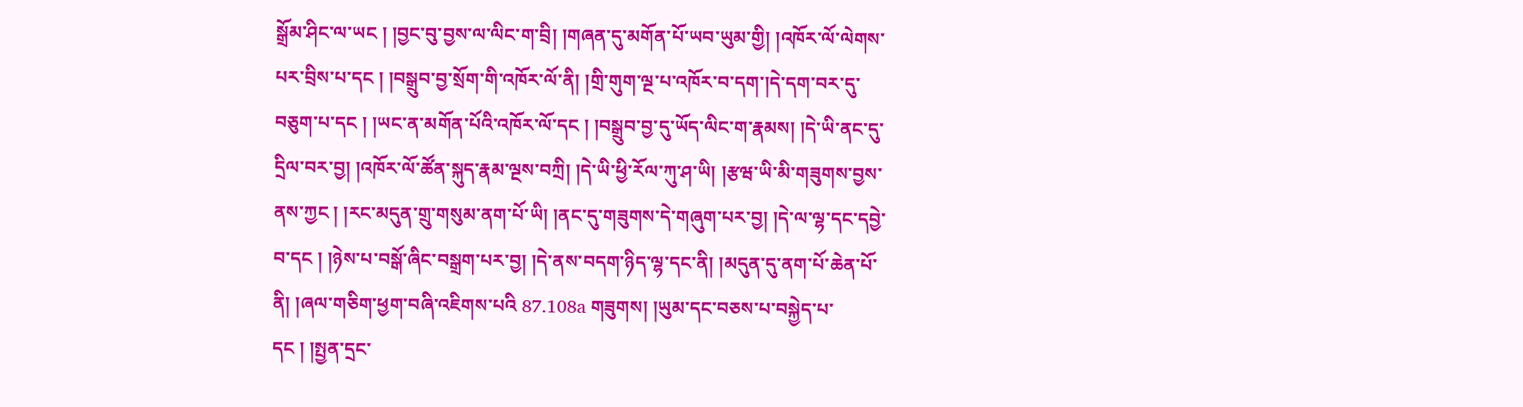སྒྲོམ་ཤིང་ལ་ཡང ། །བྱང་བུ་བྱས་ལ་ལིང་ག་བྲི། །གཞན་དུ་མགོན་པོ་ཡབ་ཡུམ་གྱི། །འཁོར་ལོ་ལེགས་པར་བྲིས་པ་དང ། །བསྒྲུབ་བྱ་སྲོག་གི་འཁོར་ལོ་ནི། །གྲི་གུག་ལྔ་པ་འཁོར་བ་དག་།དེ་དག་བར་དུ་བཅུག་པ་དང ། །ཡང་ན་མགོན་པོའི་འཁོར་ལོ་དང ། །བསྒྲུབ་བྱ་དུ་ཡོད་ལིང་ག་རྣམས། །དེ་ཡི་ནང་དུ་དྲིལ་བར་བྱ། །འཁོར་ལོ་ཚོན་སྐུད་རྣམ་ལྔས་བཀྲི། །དེ་ཡི་ཕྱི་རོལ་ཀུ་ཤ་ཡི། །རྩཝ་ཡི་མི་གཟུགས་བྱས་ནས་ཀྱང ། །རང་མདུན་གྲུ་གསུམ་ནག་པོ་ཡི། །ནང་དུ་གཟུགས་དེ་གཞུག་པར་བྱ། །དེ་ལ་ལྷ་དང་དབྱེ་བ་དང ། །ཉེས་པ་བསྒོ་ཞིང་བསྒྲག་པར་བྱ། །དེ་ནས་བདག་ཉིད་ལྷ་དང་ནི། །མདུན་དུ་ནག་པོ་ཆེན་པོ་ནི། །ཞལ་གཅིག་ཕྱག་བཞི་འཇིགས་པའི 87.108a གཟུགས། །ཡུམ་དང་བཅས་པ་བསྐྱེད་པ་དང ། །སྤྱན་དྲང་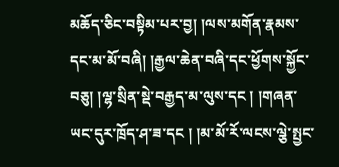མཆོད་ཅིང་བསྟིམ་པར་བྱ། །ལས་མགོན་རྣམས་དང་མ་མོ་བཞི། །རྒྱལ་ཆེན་བཞི་དང་ཕྱོགས་སྐྱོང་བཅུ། །ལྷ་སྲིན་སྡེ་བརྒྱད་མ་ལུས་དང ། །གཞན་ཡང་དུར་ཁྲོད་ཤ་ཟ་དང ། །མ་མོ་རོ་ལངས་ལྕེ་སྤྱང་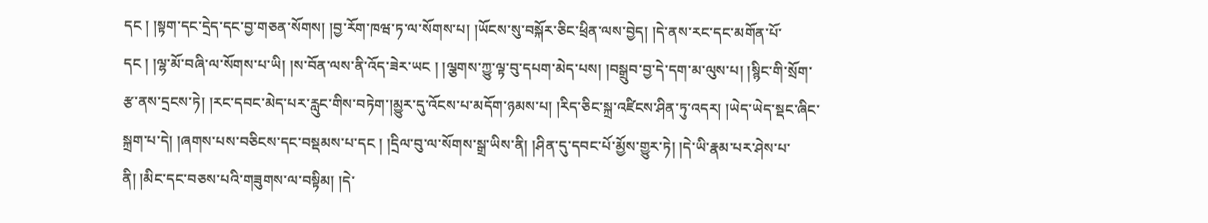དང ། །སྟག་དང་དྲེད་དང་བྱ་གཅན་སོགས། །བྱ་རོག་ཁཝ་ཏ་ལ་སོགས་པ། །ཡོངས་སུ་བསྐོར་ཅིང་ཕྲིན་ལས་བྱེད། །དེ་ནས་རང་དང་མགོན་པོ་དང ། །ལྷ་མོ་བཞི་ལ་སོགས་པ་ཡི། །ས་བོན་ལས་ནི་འོད་ཟེར་ཡང ། །ལྕགས་ཀྱུ་ལྟ་བུ་དཔག་མེད་པས། །བསྒྲུབ་བྱ་དེ་དག་མ་ལུས་པ། །སྙིང་གི་སྲོག་རྩ་ནས་དྲངས་ཏེ། །རང་དབང་མེད་པར་རླུང་གིས་བཏེག་།མྱུར་དུ་འོངས་པ་མདོག་ཉམས་པ། །རིད་ཅིང་སྐྲ་འཛིངས་ཤིན་ཏུ་འདར། །ཡེད་ཡེད་སྡང་ཞིང་སྐྲག་པ་དེ། །ཞགས་པས་བཅིངས་དང་བསྡམས་པ་དང ། །དྲིལ་བུ་ལ་སོགས་སྒྲ་ཡིས་ནི། །ཤིན་དུ་དབང་པོ་མྱོས་གྱུར་ཏེ། །དེ་ཡི་རྣམ་པར་ཤེས་པ་ནི། །མིང་དང་བཅས་པའི་གཟུགས་ལ་བསྟིམ། །དེ་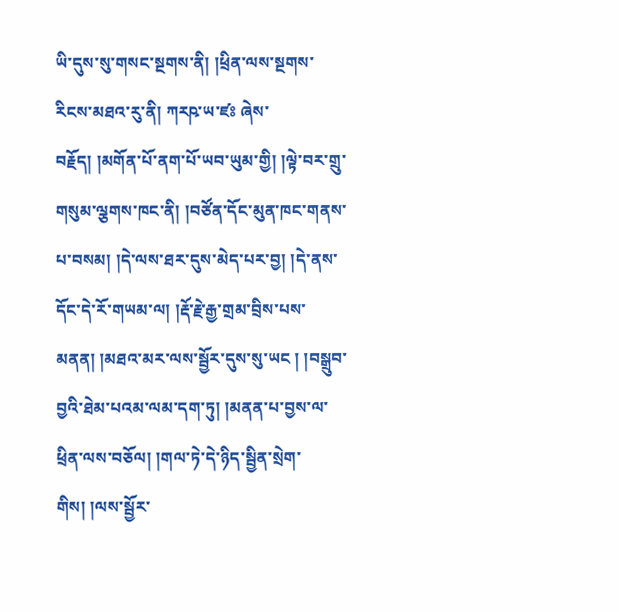ཡི་དུས་སུ་གསང་སྔགས་ནི། །ཕྲིན་ལས་སྔགས་རིངས་མཐའ་རུ་ནི། ཀརཥ་ཡ་ཛཿ ཞེས་བརྗོད། །མགོན་པོ་ནག་པོ་ཡབ་ཡུམ་གྱི། །ལྟེ་བར་གྲུ་གསུམ་ལྕགས་ཁང་ནི། །བཙོན་དོང་མུན་ཁང་གནས་པ་བསམ། །དེ་ལས་ཐར་དུས་མེད་པར་བྱ། །དེ་ནས་དོང་དེ་རོ་གཡམ་ལ། །རྡོ་རྗེ་རྒྱ་གྲམ་བྲིས་པས་མནན། །མཐའ་མར་ལས་སྦྱོར་དུས་སུ་ཡང ། །བསྒྲུབ་བྱའི་ཐེམ་པའམ་ལམ་དག་ཏུ། །མནན་པ་བྱས་ལ་ཕྲིན་ལས་བཅོལ། །གལ་ཏེ་དེ་ཉིད་སྦྱིན་སྲེག་གིས། །ལས་སྦྱོར་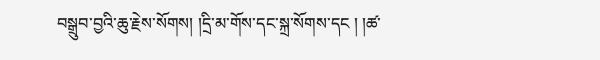བསྒྲུབ་བྱའི་ཆུ་རྗེས་སོགས། །དྲི་མ་གོས་དང་སྐྲ་སོགས་དང ། །ཚ་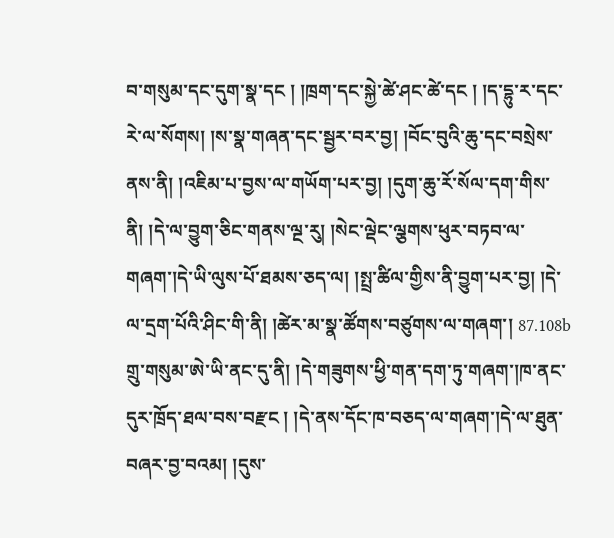བ་གསུམ་དང་དུག་སྣ་དང ། །ཁྲག་དང་སྐྱེ་ཚེ་ཤང་ཚེ་དང ། །ད་དྷུ་ར་དང་རེ་ལ་སོགས། །ས་སྣ་གཞན་དང་སྦྱར་བར་བྱ། །བོང་བུའི་ཆུ་དང་བསྲེས་ནས་ནི། །འཇིམ་པ་བྱས་ལ་གཡོག་པར་བྱ། །དུག་ཆུ་རོ་སོལ་དག་གིས་ནི། །དེ་ལ་བྱུག་ཅིང་གནས་ལྔ་རུ། །སེང་ལྡེང་ལྕགས་ཕུར་བཏབ་ལ་གཞག་།དེ་ཡི་ལུས་པོ་ཐམས་ཅད་ལ། །སྤྲ་ཚིལ་གྱིས་ནི་བྱུག་པར་བྱ། །དེ་ལ་དྲག་པོའི་ཤིང་གི་ནི། །ཚེར་མ་སྣ་ཚོགས་བཙུགས་ལ་གཞག་། 87.108b གྲུ་གསུམ་ཨེ་ཡི་ནང་དུ་ནི། །དེ་གཟུགས་ཕྱི་གན་དག་ཏུ་གཞག་།ཁ་ནང་དུར་ཁྲོད་ཐལ་བས་བརྫང ། །དེ་ནས་དོང་ཁ་བཅད་ལ་གཞག་།དེ་ལ་ཐུན་བཞར་བྱ་བའམ། །དུས་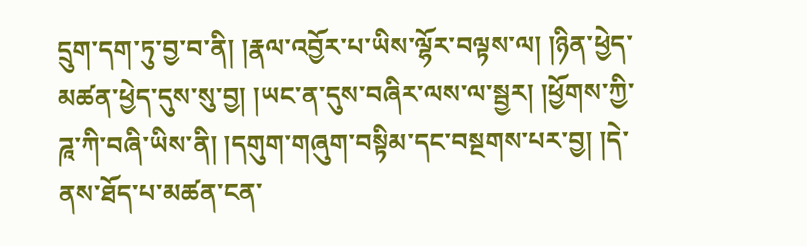དྲུག་དག་ཏུ་བྱ་བ་ནི། །རྣལ་འབྱོར་པ་ཡིས་ལྷོར་བལྟས་ལ། །ཉིན་ཕྱེད་མཚན་ཕྱེད་དུས་སུ་བྱ། །ཡང་ན་དུས་བཞིར་ལས་ལ་སྦྱར། །ཕྱོགས་ཀྱི་ཌཱ་ཀི་བཞི་ཡིས་ནི། །དགུག་གཞུག་བསྟིམ་དང་བསྔགས་པར་བྱ། །དེ་ནས་ཐོད་པ་མཚན་ངན་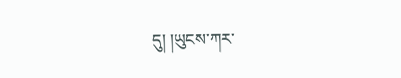དུ། །ཡུངས་ཀར་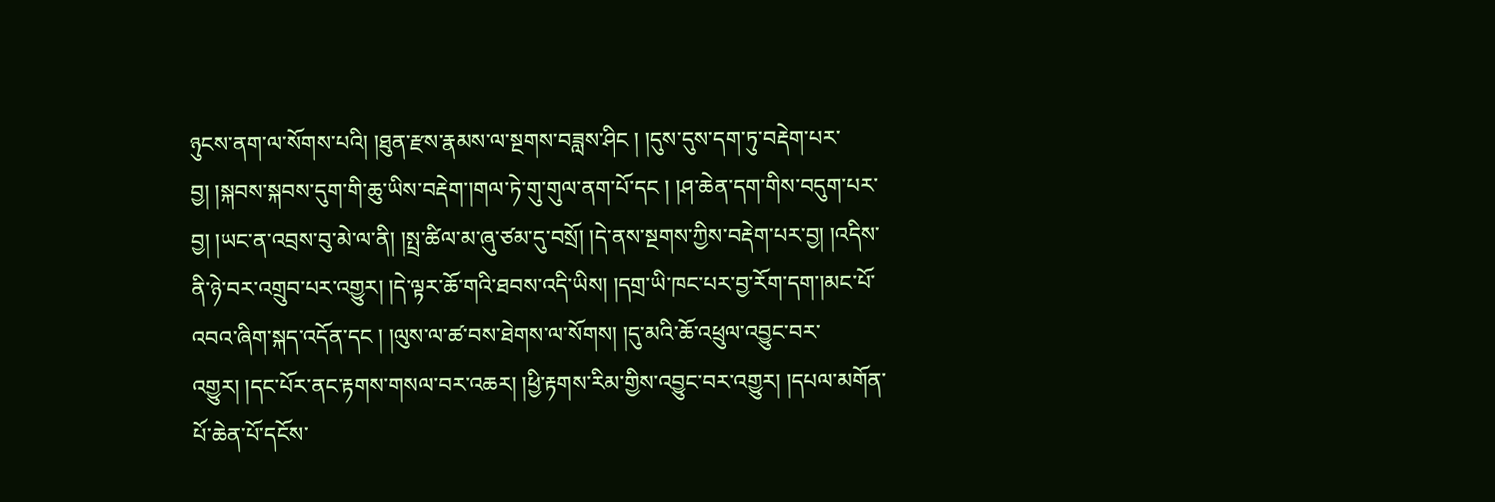ཉུངས་ནག་ལ་སོགས་པའི། །ཐུན་རྫས་རྣམས་ལ་སྔགས་བཟླས་ཤིང ། །དུས་དུས་དག་ཏུ་བརྡེག་པར་བྱ། །སྐབས་སྐབས་དུག་གི་ཆུ་ཡིས་བརྡེག་།གལ་ཏེ་གུ་གུལ་ནག་པོ་དང ། །ཤ་ཆེན་དག་གིས་བདུག་པར་བྱ། །ཡང་ན་འབྲས་བུ་མེ་ལ་ནི། །སྤྲ་ཚིལ་མ་ཞུ་ཙམ་དུ་བསྲོ། །དེ་ནས་སྔགས་ཀྱིས་བརྡེག་པར་བྱ། །འདིས་ནི་ཉེ་བར་འགྲུབ་པར་འགྱུར། །དེ་ལྟར་ཆོ་གའི་ཐབས་འདི་ཡིས། །དགྲ་ཡི་ཁང་པར་བྱ་རོག་དག་།མང་པོ་འབའ་ཞིག་སྐད་འདོན་དང ། །ལུས་ལ་ཚ་བས་ཐེགས་ལ་སོགས། །དུ་མའི་ཆོ་འཕྲུལ་འབྱུང་བར་འགྱུར། །དང་པོར་ནང་རྟགས་གསལ་བར་འཆར། །ཕྱི་རྟགས་རིམ་གྱིས་འབྱུང་བར་འགྱུར། །དཔལ་མགོན་པོ་ཆེན་པོ་དངོས་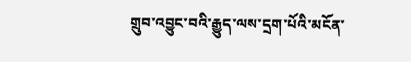གྲུབ་འབྱུང་བའི་རྒྱུད་ལས་དྲག་པོའི་མངོན་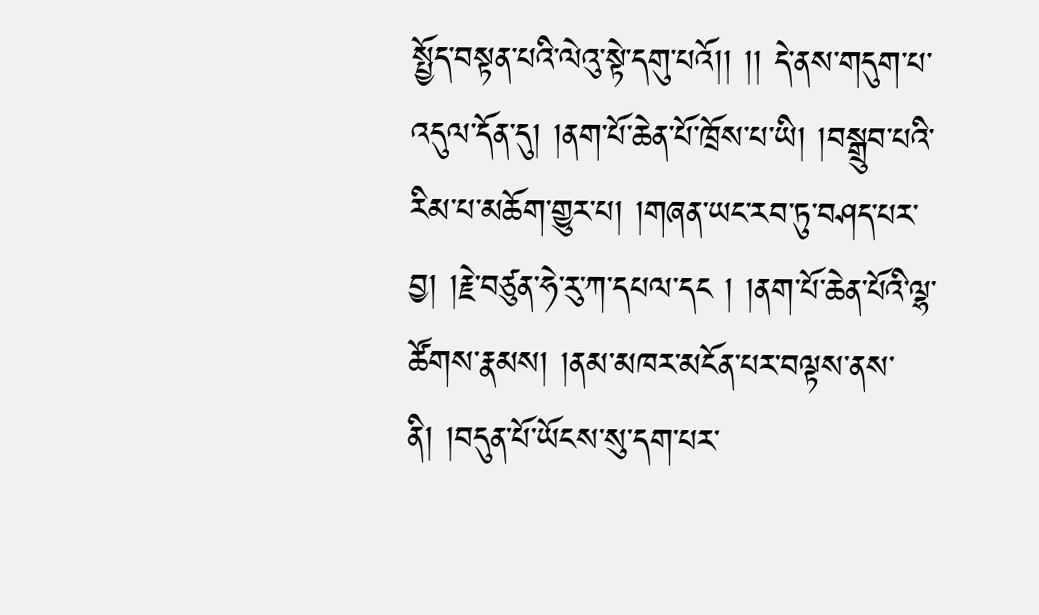སྤྱོད་བསྟན་པའི་ལེའུ་སྟེ་དགུ་པའོ།། །། དེ་ནས་གདུག་པ་འདུལ་དོན་དུ། །ནག་པོ་ཆེན་པོ་ཁྲོས་པ་ཡི། །བསྒྲུབ་པའི་རིམ་པ་མཆོག་གྱུར་པ། །གཞན་ཡང་རབ་ཏུ་བཤད་པར་བྱ། །རྗེ་བཙུན་ཧེ་རུ་ཀ་དཔལ་དང ། །ནག་པོ་ཆེན་པོའི་ལྷ་ཚོགས་རྣམས། །ནམ་མཁར་མངོན་པར་བལྟས་ནས་ནི། །བདུན་པོ་ཡོངས་སུ་དག་པར་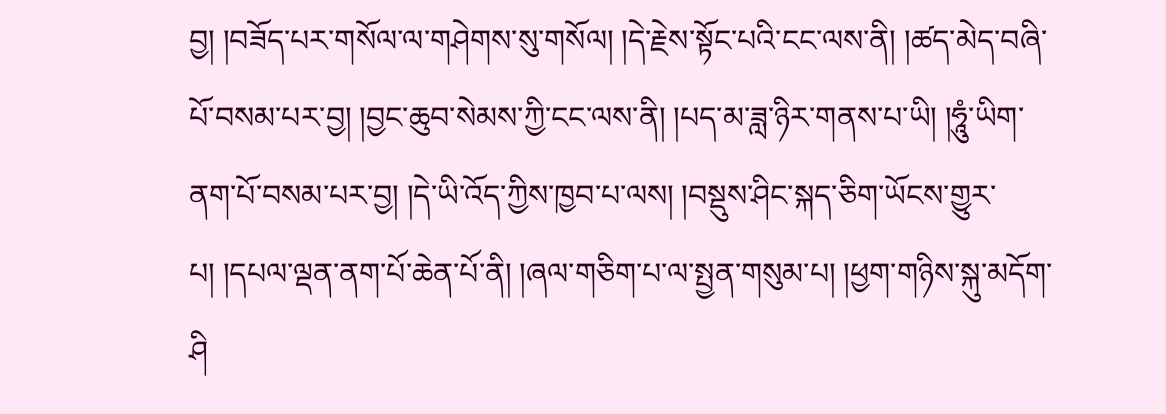བྱ། །བཟོད་པར་གསོལ་ལ་གཤེགས་སུ་གསོལ། །དེ་རྗེས་སྟོང་པའི་ངང་ལས་ནི། །ཚད་མེད་བཞི་པོ་བསམ་པར་བྱ། །བྱང་ཆུབ་སེམས་ཀྱི་ངང་ལས་ནི། །པད་མ་ཟླ་ཉིར་གནས་པ་ཡི། །ཧཱུཾ་ཡིག་ནག་པོ་བསམ་པར་བྱ། །དེ་ཡི་འོད་ཀྱིས་ཁྱབ་པ་ལས། །བསྡུས་ཤིང་སྐད་ཅིག་ཡོངས་གྱུར་པ། །དཔལ་ལྡན་ནག་པོ་ཆེན་པོ་ནི། །ཞལ་གཅིག་པ་ལ་སྤྱན་གསུམ་པ། །ཕྱག་གཉིས་སྐུ་མདོག་ཤི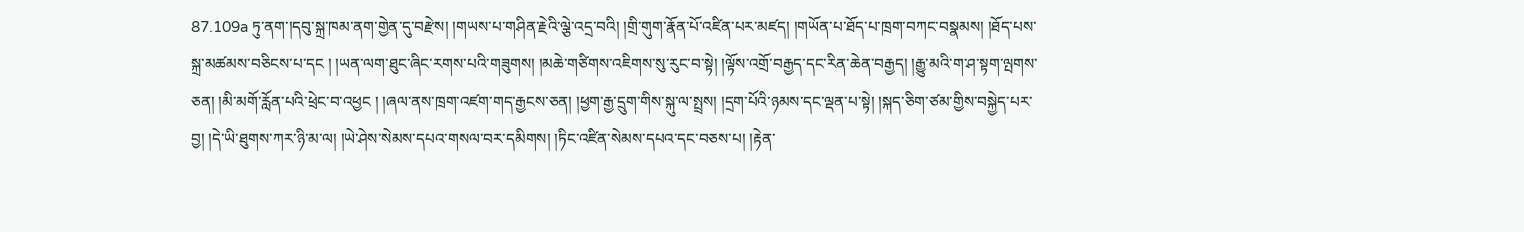87.109a ཏུ་ནག་།དབུ་སྐྲ་ཁམ་ནག་གྱེན་དུ་བརྫེས། །གཡས་པ་གཤིན་རྗེའི་ལྕེ་འདྲ་བའི། །གྲི་གུག་རྣོན་པོ་འཛིན་པར་མཛད། །གཡོན་པ་ཐོད་པ་ཁྲག་བཀང་བསྣམས། །ཐོད་པས་སྐྲ་མཚམས་བཅིངས་པ་དང ། །ཡན་ལག་ཐུང་ཞིང་རགས་པའི་གཟུགས། །མཆེ་གཙིགས་འཇིགས་སུ་རུང་བ་སྟེ། །ལྟོས་འགྲོ་བརྒྱད་དང་རིན་ཆེན་བརྒྱད། །རྒྱུ་མའི་ག་ཤ་སྟག་ལྤགས་ཅན། །མི་མགོ་རློན་པའི་ཕྲེང་བ་འཕྱང ། །ཞལ་ནས་ཁྲག་འཛག་གད་རྒྱངས་ཅན། །ཕྱག་རྒྱ་དྲུག་གིས་སྐུ་ལ་སྤྲས། །དྲག་པོའི་ཉམས་དང་ལྡན་པ་སྟེ། །སྐད་ཅིག་ཙམ་གྱིས་བསྐྱེད་པར་བྱ། །དེ་ཡི་ཐུགས་ཀར་ཉི་མ་ལ། །ཡེ་ཤེས་སེམས་དཔའ་གསལ་བར་དམིགས། །ཏིང་འཛིན་སེམས་དཔའ་དང་བཅས་པ། །རྟེན་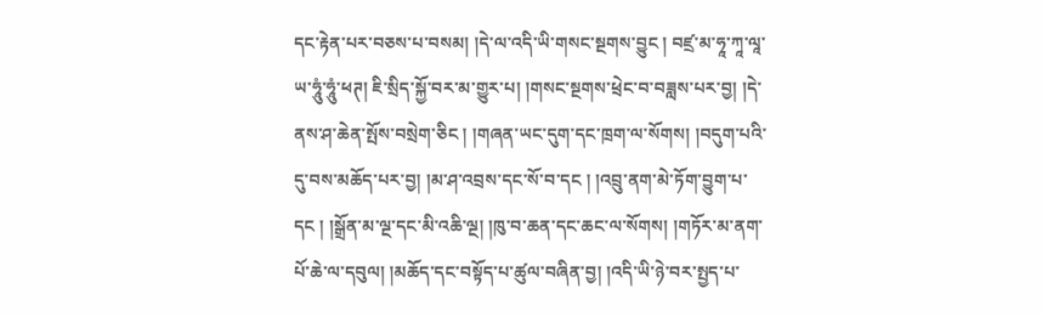དང་རྟེན་པར་བཅས་པ་བསམ། །དེ་ལ་འདི་ཡི་གསང་སྔགས་བྱུང ། བཛྲ་མ་ཧཱ་ཀཱ་ལཱ་ཡ་ཧཱུཾ་ཧཱུཾ་ཕཊ། ཇི་སྲིད་སྐྱོ་བར་མ་གྱུར་པ། །གསང་སྔགས་ཕྲེང་བ་བཟླས་པར་བྱ། །དེ་ནས་ཤ་ཆེན་སྤོས་བསྲེག་ཅིང ། །གཞན་ཡང་དུག་དང་ཁྲག་ལ་སོགས། །བདུག་པའི་དུ་བས་མཆོད་པར་བྱ། །མ་ཤ་འབྲས་དང་སོ་བ་དང ། །འབྲུ་ནག་མེ་ཏོག་བྱུག་པ་དང ། །སྒྲོན་མ་ལྔ་དང་མི་འཆི་ལྔ། །ཁུ་བ་ཆན་དང་ཆང་ལ་སོགས། །གཏོར་མ་ནག་པོ་ཆེ་ལ་དབུལ། །མཆོད་དང་བསྟོད་པ་ཚུལ་བཞིན་བྱ། །འདི་ཡི་ཉེ་བར་སྤྱད་པ་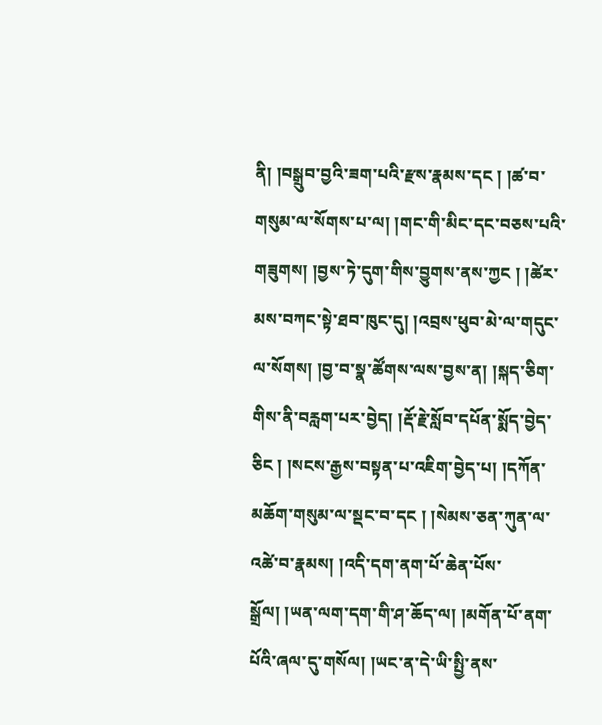ནི། །བསྒྲུབ་བྱའི་ཟག་པའི་རྫས་རྣམས་དང ། །ཚ་བ་གསུམ་ལ་སོགས་པ་ལ། །གང་གི་མིང་དང་བཅས་པའི་གཟུགས། །བྱས་ཏེ་དུག་གིས་བྱུགས་ནས་ཀྱང ། །ཚེར་མས་བཀང་སྟེ་ཐབ་ཁུང་དུ། །འབྲས་ཕུབ་མེ་ལ་གདུང་ལ་སོགས། །བྱ་བ་སྣ་ཚོགས་ལས་བྱས་ན། །སྐད་ཅིག་གིས་ནི་བརླག་པར་བྱེད། །རྡོ་རྗེ་སློབ་དཔོན་སྨོད་བྱེད་ཅིང ། །སངས་རྒྱས་བསྟན་པ་འཇིག་བྱེད་པ། །དཀོན་མཆོག་གསུམ་ལ་སྡང་བ་དང ། །སེམས་ཅན་ཀུན་ལ་འཚེ་བ་རྣམས། །འདི་དག་ནག་པོ་ཆེན་པོས་སྒྲོལ། །ཡན་ལག་དག་གི་ཤ་ཆོད་ལ། །མགོན་པོ་ནག་པོའི་ཞལ་དུ་གསོལ། །ཡང་ན་དེ་ཡི་སྤྱི་ནས་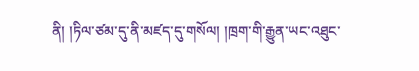ནི། །ཏིལ་ཙམ་དུ་ནི་མཛད་དུ་གསོལ། །ཁྲག་གི་རྒྱུན་ཡང་འཐུང་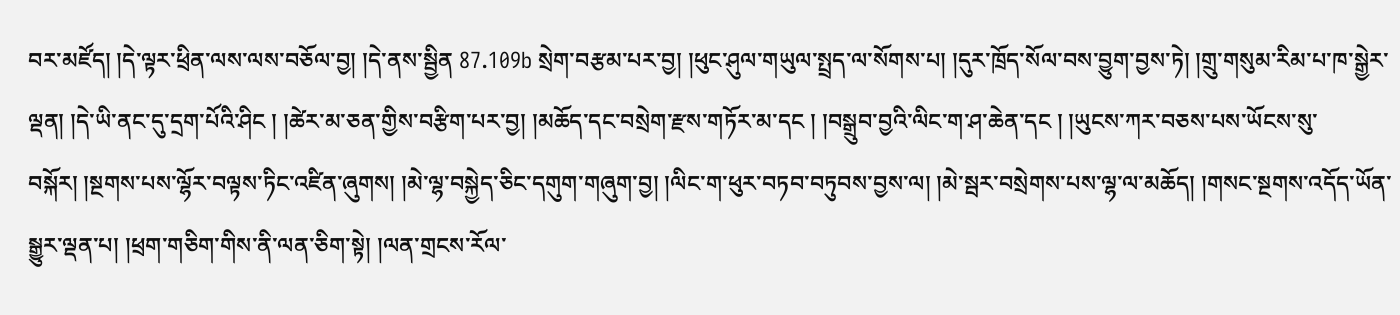བར་མཛོད། །དེ་ལྟར་ཕྲིན་ལས་ལས་བཅོལ་བྱ། །དེ་ནས་སྦྱིན 87.109b སྲེག་བརྩམ་པར་བྱ། །ཕུང་ཤུལ་གཡུལ་སྤྲད་ལ་སོགས་པ། །དུར་ཁྲོད་སོལ་བས་བྱུག་བྱས་ཏེ། །གྲུ་གསུམ་རིམ་པ་ཁ་སྒྱེར་ལྡན། །དེ་ཡི་ནང་དུ་དྲག་པོའི་ཤིང ། །ཚེར་མ་ཅན་གྱིས་བརྩིག་པར་བྱ། །མཆོད་དང་བསྲེག་རྫས་གཏོར་མ་དང ། །བསྒྲུབ་བྱའི་ལིང་ག་ཤ་ཆེན་དང ། །ཡུངས་ཀར་བཅས་པས་ཡོངས་སུ་བསྐོར། །སྔགས་པས་ལྷོར་བལྟས་ཏིང་འཛིན་ཞུགས། །མེ་ལྷ་བསྐྱེད་ཅིང་དགུག་གཞུག་བྱ། །ལིང་ག་ཕུར་བཏབ་བཏུབས་བྱས་ལ། །མེ་སྦར་བསྲེགས་པས་ལྷ་ལ་མཆོད། །གསང་སྔགས་འདོད་ཡོན་སྒྱུར་ལྡན་པ། །ཕྲག་གཅིག་གིས་ནི་ལན་ཅིག་སྟེ། །ལན་གྲངས་རོལ་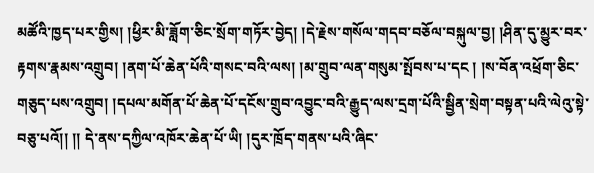མཚོའི་ཁྱད་པར་གྱིས། །ཕྱིར་མི་ཟློག་ཅིང་སྲོག་གཏོར་བྱེད། །དེ་རྗེས་གསོལ་གདབ་བཅོལ་བསྐུལ་བྱ། །ཤིན་དུ་མྱུར་བར་རྟགས་རྣམས་འགྲུབ། །ནག་པོ་ཆེན་པོའི་གསང་བའི་ལས། །མ་གྲུབ་ལན་གསུམ་སྤོབས་པ་དང ། །ས་བོན་འཕྲོག་ཅིང་གཅུད་པས་འགྲུབ། །དཔལ་མགོན་པོ་ཆེན་པོ་དངོས་གྲུབ་འབྱུང་བའི་རྒྱུད་ལས་དྲག་པོའི་སྦྱིན་སྲེག་བསྟན་པའི་ལེའུ་སྟེ་བཅུ་པའོ།། །། དེ་ནས་དཀྱིལ་འཁོར་ཆེན་པོ་ཡི། །དུར་ཁྲོད་གནས་པའི་ཞིང་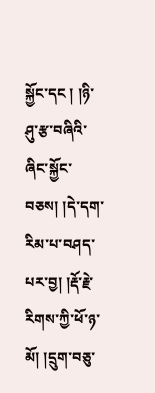སྐྱོང་དང ། །ཉི་ཤུ་རྩ་བཞིའི་ཞིང་སྐྱོང་བཅས། །དེ་དག་རིམ་པ་བཤད་པར་བྱ། །རྡོ་རྗེ་རིགས་ཀྱི་ཕོ་ཉ་མོ། །དྲུག་བཅུ་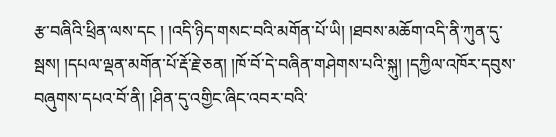རྩ་བཞིའི་ཕྲིན་ལས་དང ། །འདི་ཉིད་གསང་བའི་མགོན་པོ་ཡི། །ཐབས་མཆོག་འདི་ནི་ཀུན་དུ་སྦས། །དཔལ་ལྡན་མགོན་པོ་རྡོ་རྗེ་ཅན། །ཁོ་བོ་དེ་བཞིན་གཤེགས་པའི་སྐུ། །དཀྱིལ་འཁོར་དབུས་བཞུགས་དཔའ་བོ་ནི། །ཤིན་དུ་འགྱིང་ཞིང་འབར་བའི་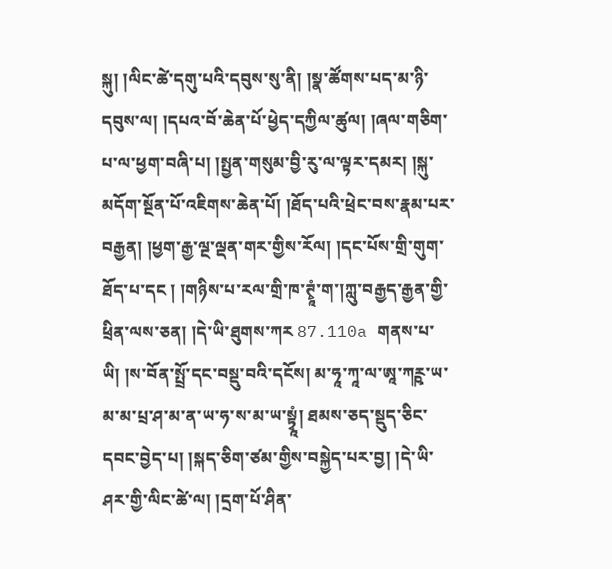སྐུ། །ལིང་ཚེ་དགུ་པའི་དབུས་སུ་ནི། །སྣ་ཚོགས་པད་མ་ཉི་དབུས་ལ། །དཔའ་བོ་ཆེན་པོ་ཕྱེད་དཀྱིལ་ཚུལ། །ཞལ་གཅིག་པ་ལ་ཕྱག་བཞི་པ། །སྤྱན་གསུམ་བྱི་རུ་ལ་ལྟར་དམར། །སྐུ་མདོག་སྔོན་པོ་འཇིགས་ཆེན་པོ། །ཐོད་པའི་ཕྲེང་བས་རྣམ་པར་བརྒྱན། །ཕྱག་རྒྱ་ལྔ་ལྡན་གར་གྱིས་རོལ། །དང་པོས་གྲི་གུག་ཐོད་པ་དང ། །གཉིས་པ་རལ་གྲི་ཁ་ཊྭཱཾ་ག་།ཀླུ་བརྒྱད་རྒྱན་གྱི་ཕྲིན་ལས་ཅན། །དེ་ཡི་ཐུགས་ཀར 87.110a གནས་པ་ཡི། །ས་བོན་སྤྲོ་དང་བསྡུ་བའི་དངོས། མ་ཧཱ་ཀཱ་ལ་ཨཱ་ཀཪྵ་ཡ་མ་མ་པྲ་ཤ་མ་ན་ཡ་ཧ་ས་མ་ཡ་སྟྭཱཾ། ཐམས་ཅད་སྡུད་ཅིང་དབང་བྱེད་པ། །སྐད་ཅིག་ཙམ་གྱིས་བསྐྱེད་པར་བྱ། །དེ་ཡི་ཤར་གྱི་ལིང་ཚེ་ལ། །དྲག་པོ་ཤིན་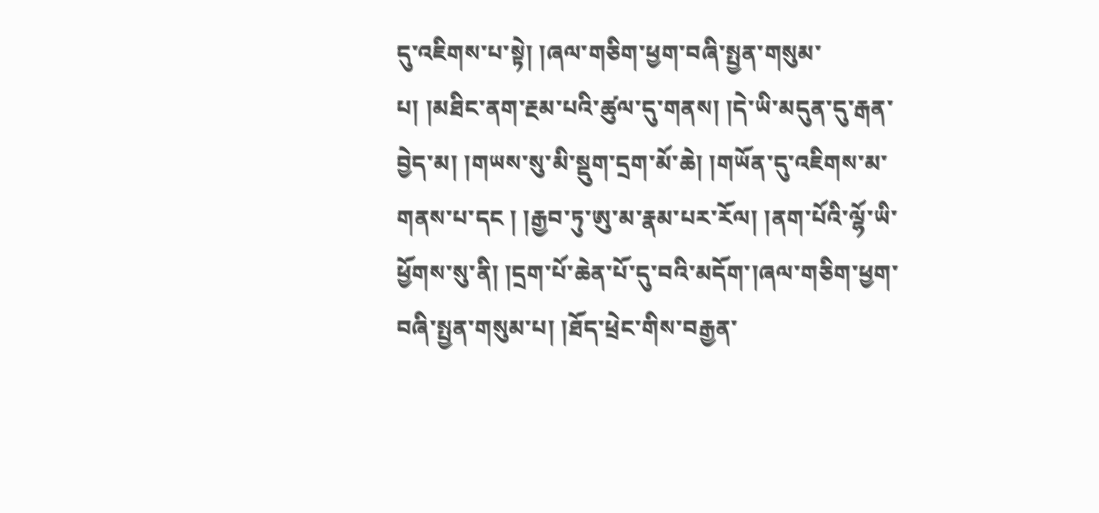དུ་འཇིགས་པ་སྟེ། །ཞལ་གཅིག་ཕྱག་བཞི་སྤྱན་གསུམ་པ། །མཐིང་ནག་རྔམ་པའི་ཚུལ་དུ་གནས། །དེ་ཡི་མདུན་དུ་རྒན་བྱེད་མ། །གཡས་སུ་མི་སྡུག་དྲག་མོ་ཆེ། །གཡོན་དུ་འཇིགས་མ་གནས་པ་དང ། །རྒྱབ་ཏུ་ཨུ་མ་རྣམ་པར་རོལ། །ནག་པོའི་ལྷོ་ཡི་ཕྱོགས་སུ་ནི། །དྲག་པོ་ཆེན་པོ་དུ་བའི་མདོག་།ཞལ་གཅིག་ཕྱག་བཞི་སྤྱན་གསུམ་པ། །ཐོད་ཕྲེང་གིས་བརྒྱན་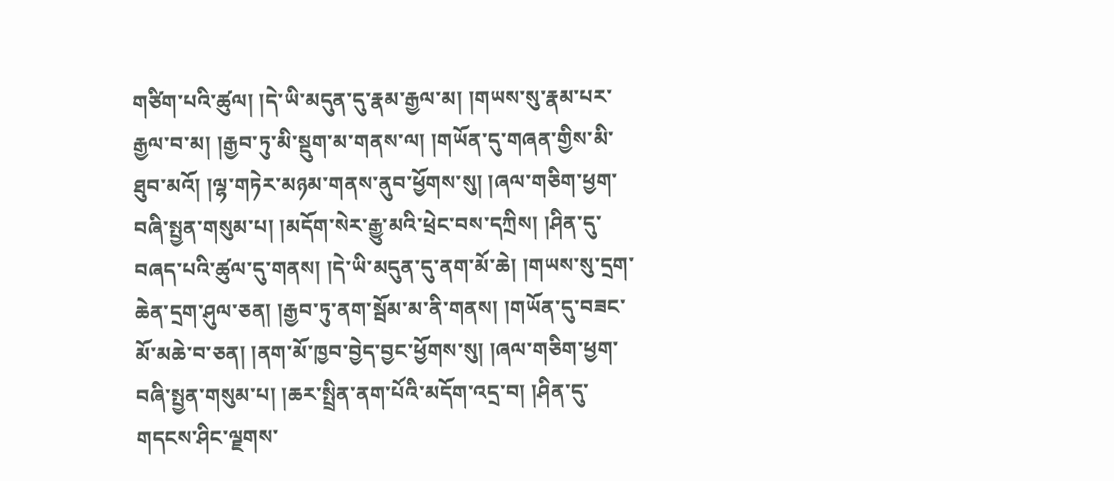གཙིག་པའི་ཚུལ། །དེ་ཡི་མདུན་དུ་རྣམ་རྒྱལ་མ། །གཡས་སུ་རྣམ་པར་རྒྱལ་བ་མ། །རྒྱབ་ཏུ་མི་སྡུག་མ་གནས་ལ། །གཡོན་དུ་གཞན་གྱིས་མི་ཐུབ་མའོ། །ལྷ་གཏེར་མཉམ་གནས་ནུབ་ཕྱོགས་སུ། །ཞལ་གཅིག་ཕྱག་བཞི་སྤྱན་གསུམ་པ། །མདོག་སེར་རྒྱུ་མའི་ཕྲེང་བས་དཀྲིས། །ཤིན་དུ་བཞད་པའི་ཚུལ་དུ་གནས། །དེ་ཡི་མདུན་དུ་ནག་མོ་ཆེ། །གཡས་སུ་དྲག་ཆེན་དྲག་ཤུལ་ཅན། །རྒྱབ་ཏུ་ནག་སྦོམ་མ་ནི་གནས། །གཡོན་དུ་བཟང་མོ་མཆེ་བ་ཅན། །ནག་མོ་ཁྱབ་བྱེད་བྱང་ཕྱོགས་སུ། །ཞལ་གཅིག་ཕྱག་བཞི་སྤྱན་གསུམ་པ། །ཆར་སྤྲིན་ནག་པོའི་མདོག་འདྲ་བ། །ཤིན་དུ་གདངས་ཤིང་ལྗགས་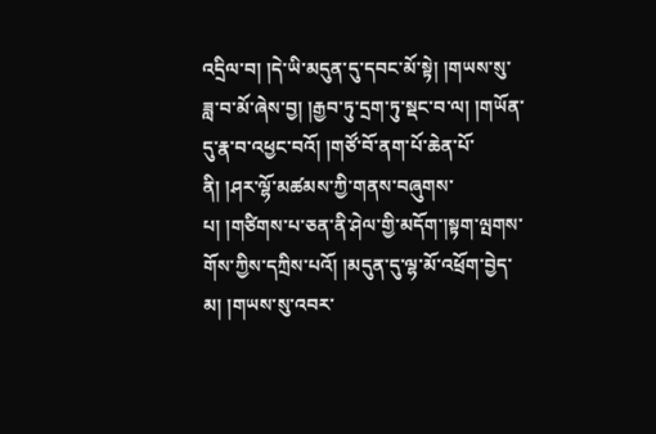འདྲིལ་བ། །དེ་ཡི་མདུན་དུ་དབང་མོ་སྟེ། །གཡས་སུ་ཟླ་བ་མོ་ཞེས་བྱ། །རྒྱབ་ཏུ་དྲག་ཏུ་སྡང་བ་ལ། །གཡོན་དུ་རྣ་བ་འཕྱང་བའོ། །གཙོ་བོ་ནག་པོ་ཆེན་པོ་ནི། །ཤར་ལྷོ་མཚམས་ཀྱི་གནས་བཞུགས་པ། །གཙིགས་པ་ཅན་ནི་ཤེལ་གྱི་མདོག་།སྟག་ལྤགས་གོས་ཀྱིས་དཀྲིས་པའོ། །མདུན་དུ་ལྷ་མོ་འཕྲོག་བྱེད་མ། །གཡས་སུ་འབར་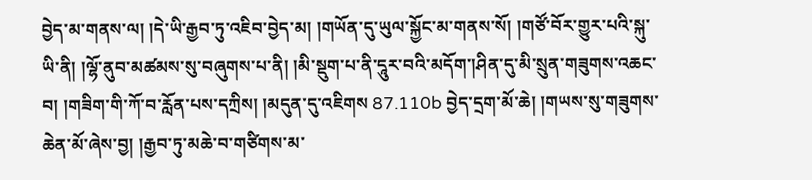བྱེད་མ་གནས་ལ། །དེ་ཡི་རྒྱབ་ཏུ་འཇིབ་བྱེད་མ། །གཡོན་དུ་ཡུལ་སྐྱོང་མ་གནས་སོ། །གཙོ་བོར་གྱུར་པའི་སྐུ་ཡི་ནི། །ལྷོ་ནུབ་མཚམས་སུ་བཞུགས་པ་ནི། །མི་སྡུག་པ་ནི་དཱུར་བའི་མདོག་།ཤིན་དུ་མི་སྲུན་གཟུགས་འཆང་བ། །གཟིག་གི་ཀོ་བ་རློན་པས་དཀྲིས། །མདུན་དུ་འཇིགས 87.110b བྱེད་དྲག་མོ་ཆེ། །གཡས་སུ་གཟུགས་ཆེན་མོ་ཞེས་བྱ། །རྒྱབ་ཏུ་མཆེ་བ་གཙིགས་མ་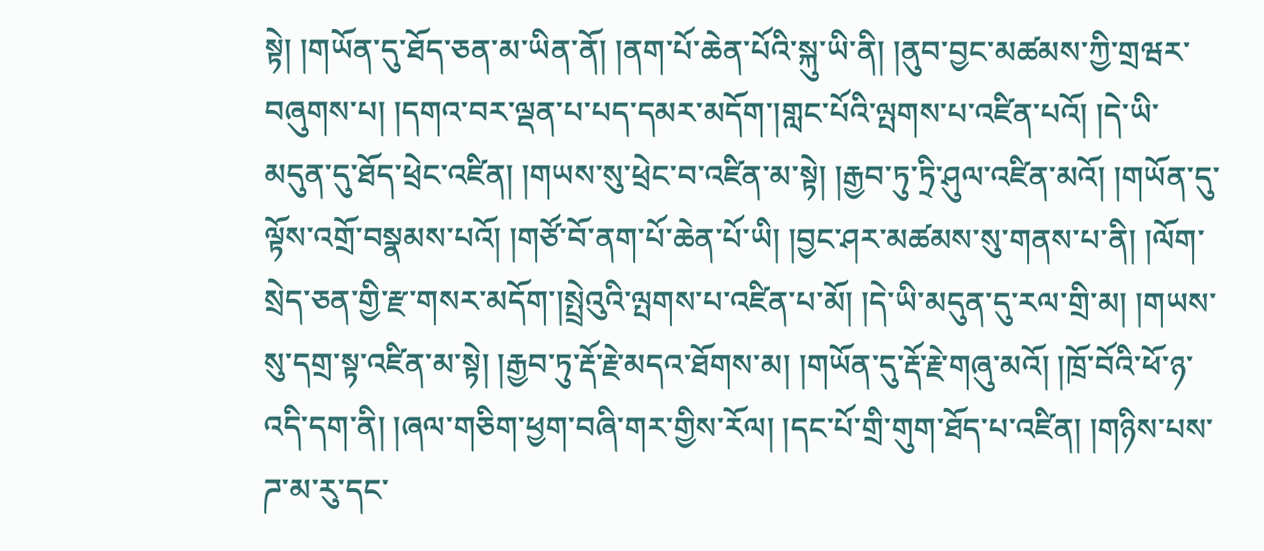སྟེ། །གཡོན་དུ་ཐོད་ཅན་མ་ཡིན་ནོ། །ནག་པོ་ཆེན་པོའི་སྐུ་ཡི་ནི། །ནུབ་བྱང་མཚམས་ཀྱི་གྲཝར་བཞུགས་པ། །དགའ་བར་ལྡན་པ་པད་དམར་མདོག་།གླང་པོའི་ལྤགས་པ་འཛིན་པའོ། །དེ་ཡི་མདུན་དུ་ཐོད་ཕྲེང་འཛིན། །གཡས་སུ་ཕྲེང་བ་འཛིན་མ་སྟེ། །རྒྱབ་ཏུ་ཏྲི་ཤུལ་འཛིན་མའོ། །གཡོན་དུ་ལྟོས་འགྲོ་བསྣམས་པའོ། །གཙོ་བོ་ནག་པོ་ཆེན་པོ་ཡི། །བྱང་ཤར་མཚམས་སུ་གནས་པ་ནི། །ལོག་སྲེད་ཅན་གྱི་རྫ་གསར་མདོག་།སྤྲེའུའི་ལྤགས་པ་འཛིན་པ་མོ། །དེ་ཡི་མདུན་དུ་རལ་གྲི་མ། །གཡས་སུ་དགྲ་སྟ་འཛིན་མ་སྟེ། །རྒྱབ་ཏུ་རྡོ་རྗེ་མདའ་ཐོགས་མ། །གཡོན་དུ་རྡོ་རྗེ་གཞུ་མའོ། །ཁྲོ་བོའི་ཕོ་ཉ་འདི་དག་ནི། །ཞལ་གཅིག་ཕྱག་བཞི་གར་གྱིས་རོལ། །དང་པོ་གྲི་གུག་ཐོད་པ་འཛིན། །གཉིས་པས་ཌ་མ་རུ་དང་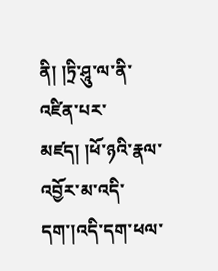ནི། །ཏྲི་ཤཱུ་ལ་ནི་འཛིན་པར་མཛད། །ཕོ་ཉའི་རྣལ་འབྱོར་མ་འདི་དག་།འདི་དག་ཕལ་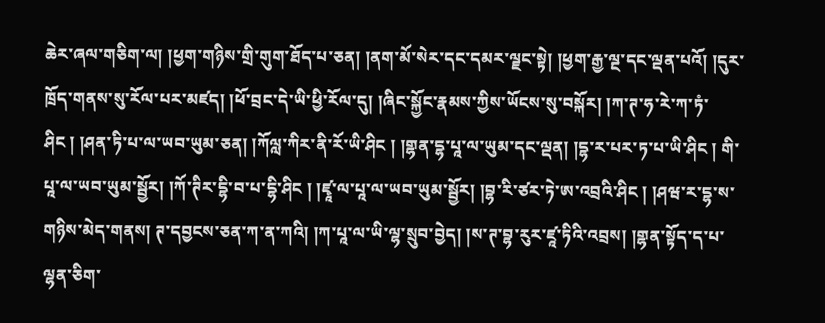ཆེར་ཞལ་གཅིག་ལ། །ཕྱག་གཉིས་གྲི་གུག་ཐོད་པ་ཅན། །ནག་མོ་སེར་དང་དམར་ལྗང་སྟེ། །ཕྱག་རྒྱ་ལྔ་དང་ལྡན་པའོ། །དུར་ཁྲོད་གནས་སུ་རོལ་པར་མཛད། །ཕོ་བྲང་དེ་ཡི་ཕྱི་རོལ་དུ། །ཞིང་སྐྱོང་རྣམས་ཀྱིས་ཡོངས་སུ་བསྐོར། །ཀ་ཊ་ཧ་རེ་ཀ་ཏཾ་ཤིང ། །ཤན་ཏི་པ་ལ་ཡབ་ཡུམ་ཅན། །ཀོལླ་ཀིར་ནི་རོ་ཡི་ཤིང ། །གྷན་དྷ་པཱ་ལ་ཡུམ་དང་ལྡན། །དྷ་ར་པར་ཏ་པ་ཡི་ཤིང ། གི་པཱ་ལ་ཡབ་ཡུམ་སྦྱོར། །ཀོ་ཊིར་དྷི་བ་པ་དྷི་ཤིང ། །ཛྭཱ་ལ་པཱ་ལ་ཡབ་ཡུམ་སྦྱོར། །བྷ་རི་ཙར་ཏེ་ཨ་འབྲའི་ཤིང ། །ཤཝ་ར་དྷ་ས་གཉིས་མེད་གནས། ཊ་དབྱངས་ཅན་ཀ་ན་ཀའི། །ཀ་པཱ་ལ་ཡི་ལྷ་སྲུབ་བྱེད། །ས་ཊ་བྷ་རུར་ཛཱ་ཏིའི་འབྲས། །གྷན་སྟོད་ད་པ་ལྷན་ཅིག་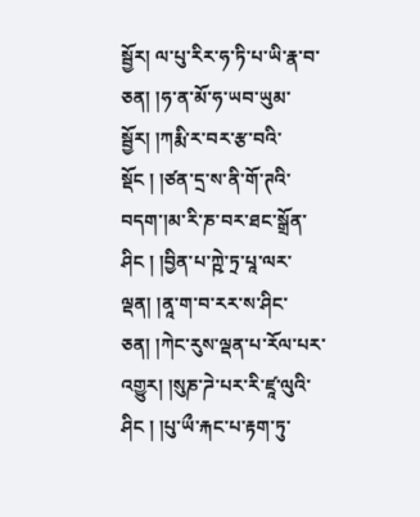སྦྱོར། ལ་པུ་རིར་ཧ་ཏི་པ་ཡི་རྣ་བ་ཅན། །ཧ་ན་མོ་ཧ་ཡབ་ཡུམ་སྦྱོར། །ཀརྨི་ར་བར་རྩ་བའི་སྡོང ། །ཙན་དྲ་ས་ནི་གོ་ཊའི་བདག་།མ་རི་ཎ་བར་ཐང་སྒྲོན་ཤིང ། །བྱིན་པ་ཀྵེ་ཏྲ་པཱ་ལར་ལྡན། །ནཱ་ག་བ་རར་ས་ཤིང་ཅན། །ཀེང་རུས་ལྡན་པ་རོལ་པར་འགྱུར། །སུཎ་ཌེ་པར་རི་ཛཱ་ལུའི་ཤིང ། །པུ་ཡྀ་རྐང་པ་རྟག་ཏུ་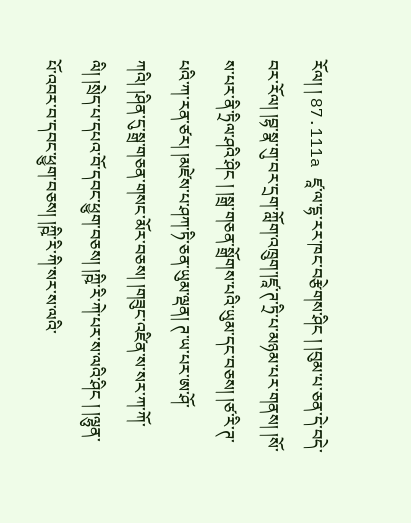རོལ། ། 87.111a ཛཱ་ལ་དྷ་རར་ཁང་བརྩེགས་ཤིང ། །བུམ་པ་ཅན་དེ་བདེ་བར་རོལ། །བྷ་སྣ་གུ་བར་དྲག་ཀློག་འཁྲུག་།ཛཱ་ཊ་ཏྲི་པ་མཉམ་པར་གནས། །སོ་ས་པར་ནི་ཏྲིལ་ཤའི་ཤིང ། །སྒྲ་གཅན་སྒྲོགས་པའི་ཡུམ་དང་བཅས། །ཙ་རི་ཊ་པའི་ཀ་རན་ཙར། །མཛེས་པ་ཤཀ་ཏི་ཅན་ཡུམ་ལྡན། ཊ་ཡ་པར་ཨ་ཤོ་ཀའི། །ཤིན་དུ་སྒྲ་གཅན་གསང་མོར་བཅས། །གཟུང་འཛིན་ས་སར་ཀ་ཀོ་ལི། །སྲེད་པ་དཔའ་བོ་དབང་ཕྱུག་བཅས། །ཀྵི་རི་ཀེ་པར་ས་ལའི་ཤིང ། །ལྷུན་པོ་འབར་བ་དབང་ཕྱུག་བཅས། །ཀྵི་རི་ཀི་སར་ས་ལའི་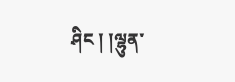ཤིང ། །ལྷུན་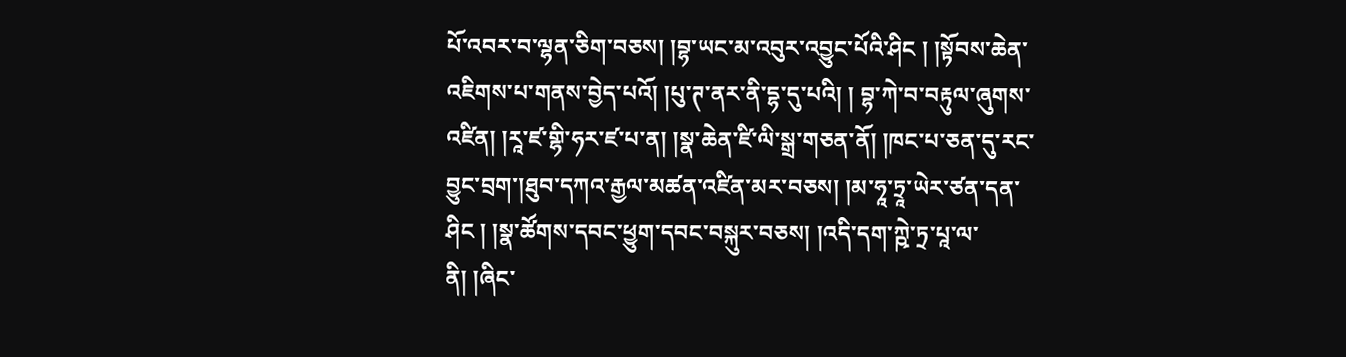པོ་འབར་བ་ལྷན་ཅིག་བཅས། །བྷ་ཡང་མ་འབུར་འབྱུང་པོའི་ཤིང ། །སྟོབས་ཆེན་འཇིགས་པ་གནས་བྱེད་པའོ། །པུ་ཊ་ནར་ནི་དྷ་དུ་པའི། ། བྷ་ཀེ་བ་བརྟུལ་ཞུགས་འཛིན། །རཱ་ཛ་གྷི་ཧར་ཛ་པ་ན། །སྣ་ཆེན་ཛི་ལི་སྒྲ་གཅན་ནོ། །ཁང་པ་ཅན་དུ་རང་བྱུང་བྲག་།ཐུབ་དཀའ་རྒྱལ་མཚན་འཛིན་མར་བཅས། །མ་ཧཱ་ཏྲཱ་ཡེར་ཙན་དན་ཤིང ། །སྣ་ཚོགས་དབང་ཕྱུག་དབང་བསྐུར་བཅས། །འདི་དག་ཀྵེ་ཏྲ་པཱ་ལ་ནི། །ཞིང་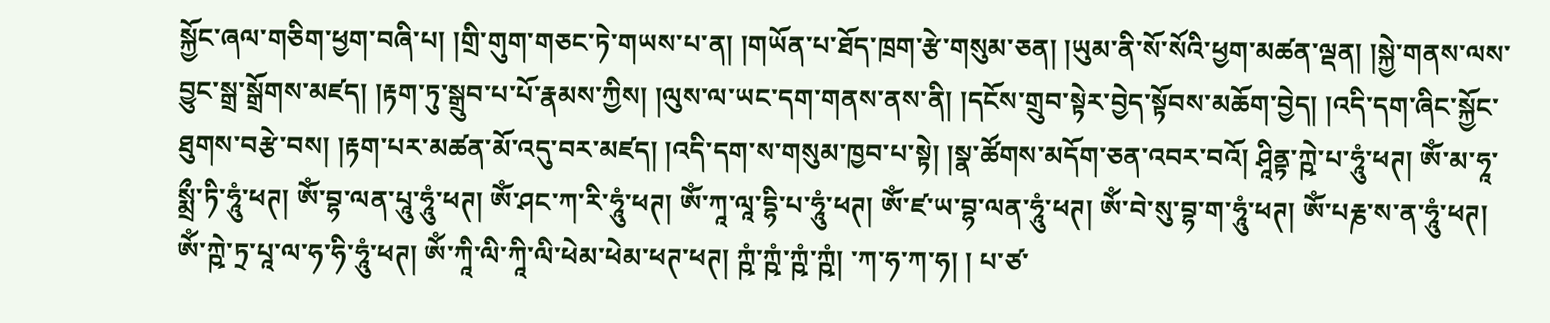སྐྱོང་ཞལ་གཅིག་ཕྱག་བཞི་པ། །གྲི་གུག་གཅང་ཏེ་གཡས་པ་ན། །གཡོན་པ་ཐོད་ཁྲག་རྩེ་གསུམ་ཅན། །ཡུམ་ནི་སོ་སོའི་ཕྱག་མཚན་ལྡན། །སྐྱེ་གནས་ལས་བྱུང་སྒྲ་སྒྲོགས་མཛད། །རྟག་ཏུ་སྒྲུབ་པ་པོ་རྣམས་ཀྱིས། །ལུས་ལ་ཡང་དག་གནས་ནས་ནི། །དངོས་གྲུབ་སྟེར་བྱེད་སྟོབས་མཆོག་བྱེད། །འདི་དག་ཞིང་སྐྱོང་ཐུགས་བརྩེ་བས། །རྟག་པར་མཚན་མོ་འདུ་བར་མཛད། །འདི་དག་ས་གསུམ་ཁྱབ་པ་སྟེ། །སྣ་ཚོགས་མདོག་ཅན་འབར་བའོ། ཤཱིནྟ་ཀྵེ་པ་ཧཱུཾ་ཕཊ། ཨོཾ་མ་ཧཱ་སྨྲྀ་ཏི་ཧཱུཾ་ཕཊ། ཨོཾ་བྷ་ལན་པཱུ་ཧཱུཾ་ཕཊ། ཨོཾ་ཤང་ཀ་རི་ཧཱུཾ་ཕཊ། ཨོཾ་ཀཱ་ལཱ་དྷི་པ་ཧཱུཾ་ཕཊ། ཨོཾ་ཛ་ཡ་བྷ་ལན་ཧཱུཾ་ཕཊ། ཨོཾ་བེ་སུ་བྷ་ག་ཧཱུཾ་ཕཊ། ཨོཾ་པརྞ་ས་ན་ཧཱུཾ་ཕཊ། ཨོཾ་ཀྵེ་ཏྲ་པཱ་ལ་ཧ་ཧི་ཧཱུཾ་ཕཊ། ཨོཾ་ཀཱི་ལི་ཀཱི་ལི་ཕེམ་ཕེམ་ཕཊ་ཕཊ། ཀྵཾ་ཀྵཾ་ཀྵཾ་ཀྵཾ། ་ཀ་ཧ་ཀ་ཧ། ། པ་ཙ་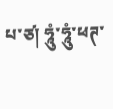པ་ཙ། ཧཱུཾ་ཧཱུཾ་ཕཊ་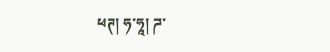ཕཊ། ཧ་ཧཱ། ཌ་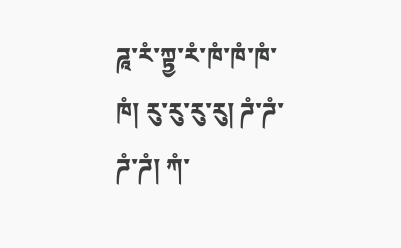ཌཱ་རཾ་ཀྟྱ་རཾ་ཁཾ་ཁཾ་ཁཾ་ཁཾ། རུ་རུ་རུ་རུ། ཌཾ་ཌཾ་ཌཾ་ཌཾ། ཀཾ་